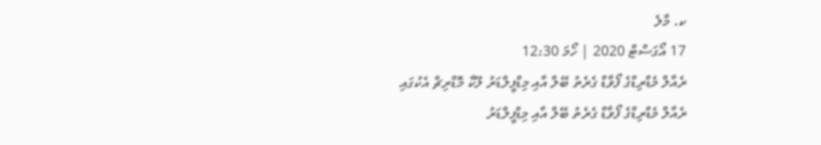ކ. މާލެ
17 އޯގަސްޓް 2020 | ހޯމަ 12:30
ރެއާލް މެޑްރިޑްގެ ފޯވާޑް ގެރެތު ބޭލް އާއި މިޑްފީލްޑަރު ލޫކާ މޮޑްރިޗް އެކުގައި
ރެއާލް މެޑްރިޑްގެ ފޯވާޑް ގެރެތު ބޭލް އާއި މިޑްފީލްޑަރު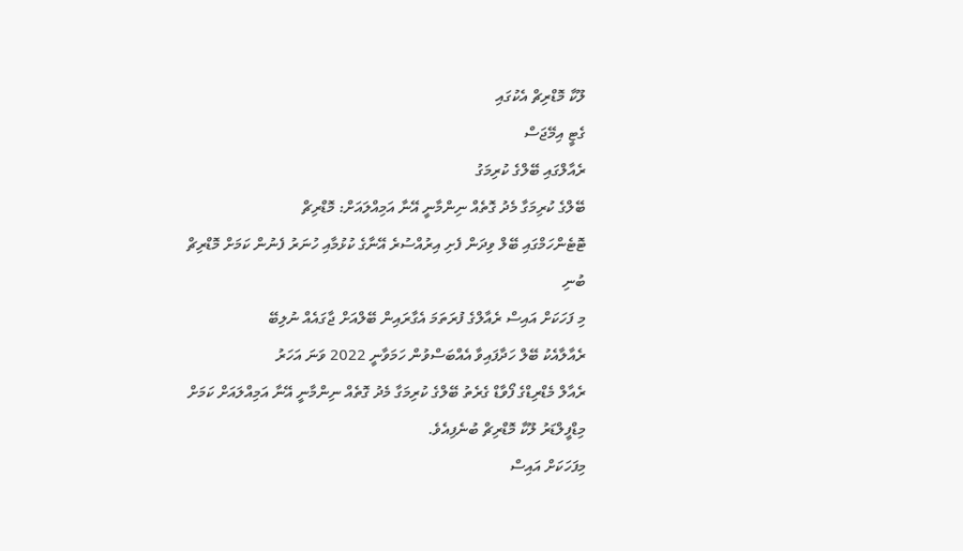ލޫކާ މޮޑްރިޗް އެކުގައި
ގެޓީ އިމޭޖަސް
ރެއާލްގައި ބޭލްގެ ކުރިމަގު
ބޭލްގެ ކުރިމަގާ މެދު ގޮތެއް ނިންމާނީ އޭނާ އަމިއްލައަށް: މޮޑްރިޗް
ޓޮޓެންހަމްގައި ބޭލް ވިދަން ފެށި އިރުއްސުރެ އޭނާގެ ކުޅުމާއި ހުނަރު ފެނުން ކަމަށް މޮޑްރިޗް ބުނި
މި ފަހަކަށް އައިސް ރެއާލްގެ ފުރަތަމަ އެގާރައިން ބޭލްއަށް ޖާގައެއް ނުލިބޭ
ރެއާލާއެކު ބޭލް ހަދާފައިވާ އެއްބަސްވުން ހަމަވާނީ 2022 ވަނަ އަހަރު
ރެއާލް މެޑްރިޑްގެ ފޯވާޑް ގެރެތު ބޭލްގެ ކުރިމަގާ މެދު ގޮތެއް ނިންމާނީ އޭނާ އަމިއްލައަށް ކަމަށް މިޑްފީލްޑަރު ލޫކާ މޮޑްރިޗް ބުނެފިއެވެ.
މިފަހަކަށް އައިސް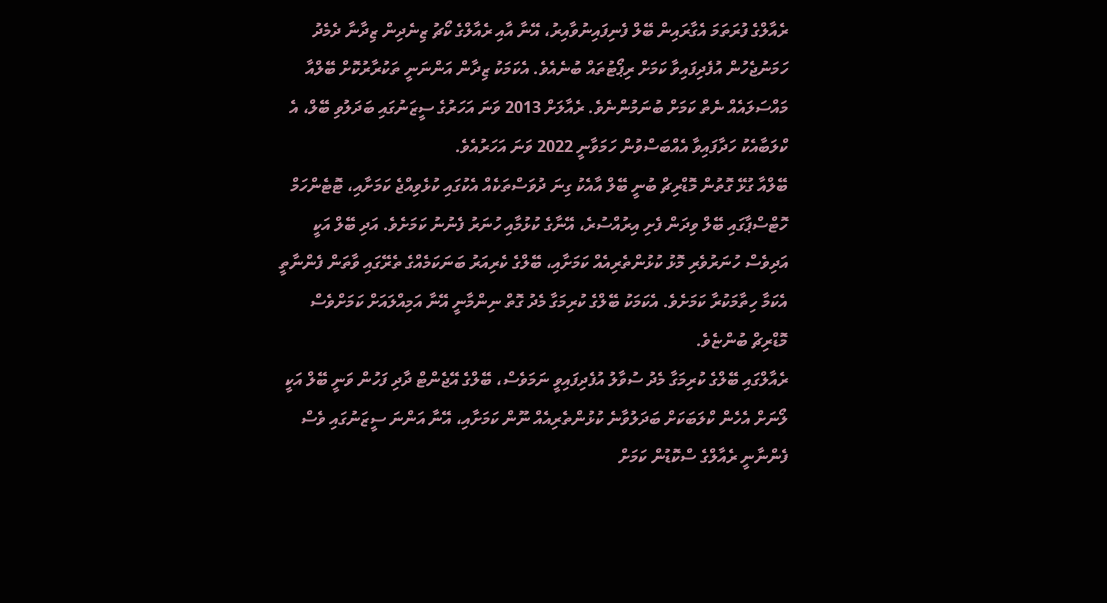ރެއާލްގެ ފުރަތަމަ އެގާރައިން ބޭލް ފެނިފައިނުވާއިރު، އޭނާ އާއި ރެއާލްގެ ކޯޗު ޒިނެދިން ޒިދާނާ ދެމެދު ހަމަނުޖެހުން އުފެދިފައިވާ ކަމަށް ރިޕޯޓުތައް ބުނެއެވެ. އެކަމަކު ޒިދާން އަންނަނީ ތަކުރާރުކޮށް ބޭލްއާ މައްސަލައެއް ނެތް ކަމަށް ބުނަމުންނެވެ. ރެއާލަށް 2013 ވަނަ އަހަރުގެ ސީޒަނުގައި ބަދަލުވި ބޭލް، އެ ކްލަބާއެކު ހަދާފައިވާ އެއްބަސްވުން ހަމަވާނީ 2022 ވަނަ އަހަރުއެވެ.
ބޭލްއާ ގުޅޭ ގޮތުން މޮޑްރިޗް ބުނީ ބޭލް އާއެކު ގިނަ ދުވަސްތަކެއް އެކުގައި ކުޅެވިއްޖެ ކަމަށާއި، ޓޮޓެންހަމް ހޮޓްސްޕާގައި ބޭލް ވިދަން ފެށި އިރުއްސުރެ، އޭނާގެ ކުޅުމާއި ހުނަރު ފެނުނު ކަމަށެވެ. އަދި ބޭލް އަކީ އަދިވެސް ހުނަރުވެރި މޮޅު ކުޅުންތެރިއެއް ކަމަށާއި، ބޭލްގެ ކެރިއަރު ބަނަކަމެއްގެ ތެރޭގައި ވާތަން ފެންނާތީ އެކަމާ ހިތާމަކުރާ ކަމަށެވެ. އެކަމަކު ބޭލްގެ ކުރިމަގާ މެދު ގޮތް ނިންމާނީ އޭނާ އަމިއްލައަށް ކަމަށްވެސް މޮޑްރިޗް ބުންޏެވެ.
ރެއާލްގައި ބޭލްގެ ކުރިމަގާ މެދު ސުވާލު އުފެދިފައިވީ ނަމަވެސް، ބޭލްގެ އޭޖެންޓް ދާދި ފަހުން ވަނީ ބޭލް އަކީ ލޯނަށް އެހެން ކްލަބަކަށް ބަދަލުވާނެ ކުޅުންތެރިއެއް ނޫން ކަމަށާއި، އޭނާ އަންނަ ސީޒަނުގައި ވެސް ފެންނާނީ ރެއާލްގެ ސްކޮޑުން ކަމަށް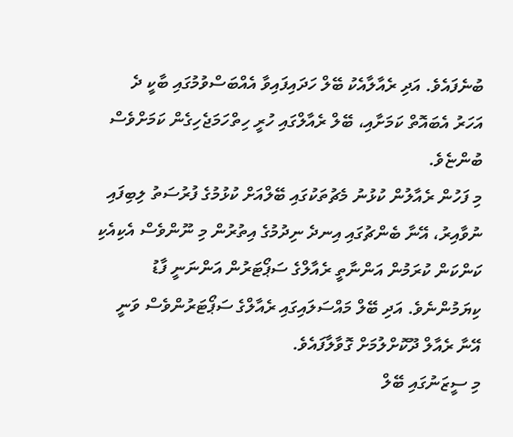ބުނެފައެވެ. އަދި ރެއާލާއެކު ބޭލް ހަދައިފައިވާ އެއްބަސްވުމުގައި ބާކީ ދެ އަހަރު އެބައޮތް ކަމަށާއި، ބޭލް ރެއާލްގައި ހުރީ ހިތްހަމަޖެހިގެން ކަމަށްވެސް ބުންޏެވެ.
މި ފަހުން ރެއާލުން ކުޅުނު މެޗުތަކުގައި ބޭލްއަށް ކުޅުމުގެ ފުރުސަތު ލިބިފައި ނުވާއިރު، އޭނާ ބެންޗުގައި އިނދެ ނިދުމުގެ އިތުރުން މި ނޫންވެސް އެކިއެކި ކަންކަން ކުރަމުން އަންނާތީ ރެއާލްގެ ސަޕޯޓަރުން އަންނަނީ ފާޑު ކިޔަމުންނެވެ. އަދި ބޭލް މައްސަލައިގައި ރެއާލްގެ ސަޕޯޓަރުންވެސް ވަނީ އޭނާ ރެއާލް ދޫކޮށްލުމަށް ގޮވާލާފައެވެ.
މި ސީޒަނުގައި ބޭލް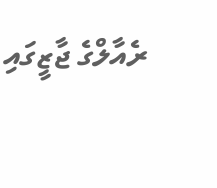ރެއާލްގެ ޖާޒީގައި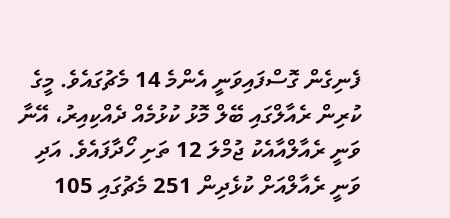ފެނިގެން ގޮސްފައިވަނީ އެންމެ 14 މެޗުގައެވެ. މީގެ ކުރިން ރެއާލްގައި ބޭލް މޮޅު ކުޅުމެއް ދެއްކިއިރު، އޭނާ ވަނީ ރެއާލްއާއެކު ޖުމްލަ 12 ތަށި ހޯދާފައެވެ. އަދި ވަނީ ރެއާލްއަށް ކުޅެދިން 251 މެޗުގައި 105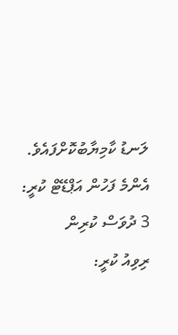ލަނޑު ކާމިޔާބުކޮށްފައެވެ.
އެންމެ ފަހުން އަޕްޑޭޓް ކުރީ: 3 ދުވަސް ކުރިން
ރިވިއު ކުރީ: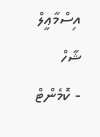އިސްމާޢީލް ޝާހް
- ކޮމެންޓް